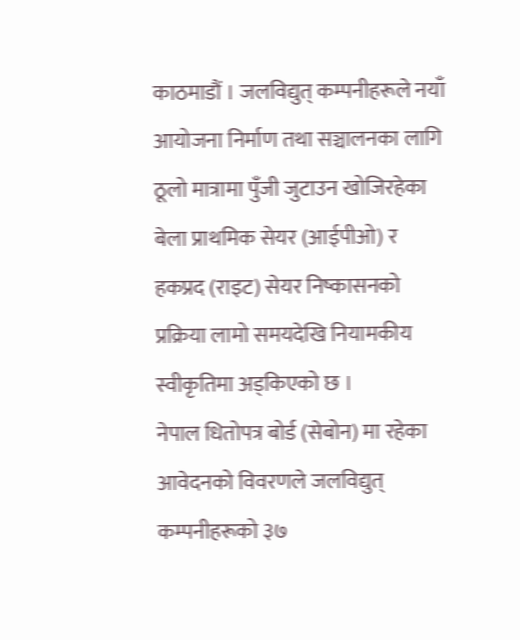काठमाडौं । जलविद्युत् कम्पनीहरूले नयाँ आयोजना निर्माण तथा सञ्चालनका लागि ठूलो मात्रामा पुँजी जुटाउन खोजिरहेका बेला प्राथमिक सेयर (आईपीओ) र हकप्रद (राइट) सेयर निष्कासनको प्रक्रिया लामो समयदेखि नियामकीय स्वीकृतिमा अड्किएको छ ।
नेपाल धितोपत्र बोर्ड (सेबोन) मा रहेका आवेदनको विवरणले जलविद्युत् कम्पनीहरूको ३७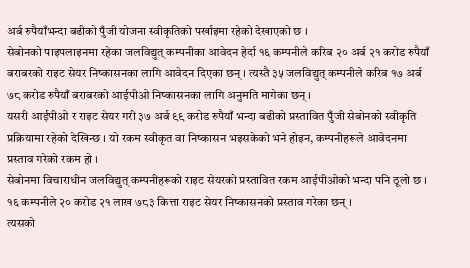अर्ब रुपैयाँभन्दा बढीको पुँजी योजना स्वीकृतिको पर्खाइमा रहेको देखाएको छ ।
सेबोनको पाइपलाइनमा रहेका जलविद्युत् कम्पनीका आवेदन हेर्दा १६ कम्पनीले करिब २० अर्ब २१ करोड रुपैयाँ बराबरको राइट सेयर निष्कासनका लागि आवेदन दिएका छन् । त्यस्तै ३५ जलविद्युत् कम्पनीले करिब १७ अर्ब ७८ करोड रुपैयाँ बराबरको आईपीओ निष्कासनका लागि अनुमति मागेका छन् ।
यसरी आईपीओ र राइट सेयर गरी ३७ अर्ब ९९ करोड रुपैयाँ भन्दा बढीको प्रस्तावित पुँजी सेबोनको स्वीकृति प्रक्रियामा रहेको देखिन्छ । यो रकम स्वीकृत वा निष्कासन भइसकेको भने होइन, कम्पनीहरूले आवेदनमा प्रस्ताव गरेको रकम हो ।
सेबोनमा विचाराधीन जलविद्युत् कम्पनीहरूको राइट सेयरको प्रस्तावित रकम आईपीओको भन्दा पनि ठूलो छ । १६ कम्पनीले २० करोड २१ लाख ७८३ कित्ता राइट सेयर निष्कासनको प्रस्ताव गरेका छन् ।
त्यसको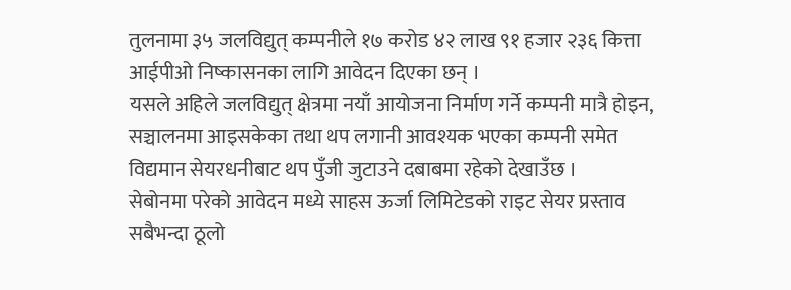तुलनामा ३५ जलविद्युत् कम्पनीले १७ करोड ४२ लाख ९१ हजार २३६ कित्ता आईपीओ निष्कासनका लागि आवेदन दिएका छन् ।
यसले अहिले जलविद्युत् क्षेत्रमा नयाँ आयोजना निर्माण गर्ने कम्पनी मात्रै होइन, सञ्चालनमा आइसकेका तथा थप लगानी आवश्यक भएका कम्पनी समेत विद्यमान सेयरधनीबाट थप पुँजी जुटाउने दबाबमा रहेको देखाउँछ ।
सेबोनमा परेको आवेदन मध्ये साहस ऊर्जा लिमिटेडको राइट सेयर प्रस्ताव सबैभन्दा ठूलो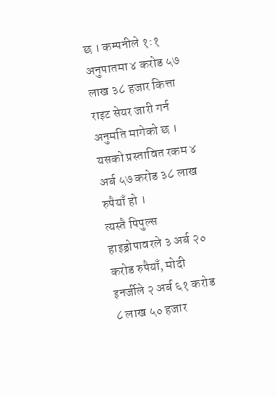छ । कम्पनीले १:१ अनुपातमा ४ करोड ५७ लाख ३८ हजार कित्ता राइट सेयर जारी गर्न अनुमति मागेको छ । यसको प्रस्तावित रकम ४ अर्ब ५७ करोड ३८ लाख रुपैयाँ हो ।
त्यस्तै पिपुल्स हाइड्रोपावरले ३ अर्ब २० करोड रुपैयाँ, मोदी इनर्जीले २ अर्ब ६१ करोड ८ लाख ५० हजार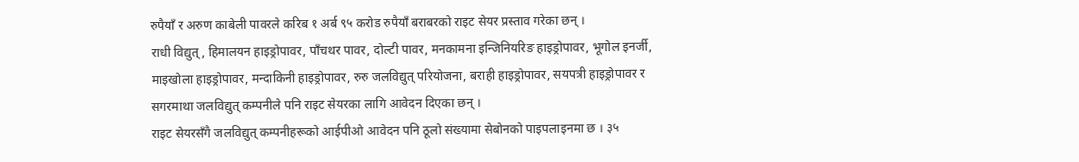रुपैयाँ र अरुण काबेली पावरले करिब १ अर्ब ९५ करोड रुपैयाँ बराबरको राइट सेयर प्रस्ताव गरेका छन् ।
राधी विद्युत्, हिमालयन हाइड्रोपावर, पाँचथर पावर, दोल्टी पावर, मनकामना इन्जिनियरिङ हाइड्रोपावर, भूगोल इनर्जी, माइखोला हाइड्रोपावर, मन्दाकिनी हाइड्रोपावर, रुरु जलविद्युत् परियोजना, बराही हाइड्रोपावर, सयपत्री हाइड्रोपावर र सगरमाथा जलविद्युत् कम्पनीले पनि राइट सेयरका लागि आवेदन दिएका छन् ।
राइट सेयरसँगै जलविद्युत् कम्पनीहरूको आईपीओ आवेदन पनि ठूलो संख्यामा सेबोनको पाइपलाइनमा छ । ३५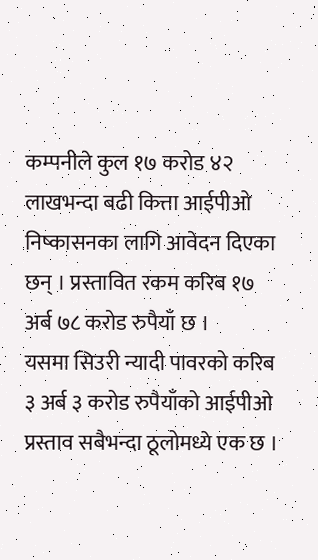कम्पनीले कुल १७ करोड ४२ लाखभन्दा बढी कित्ता आईपीओ निष्कासनका लागि आवेदन दिएका छन् । प्रस्तावित रकम करिब १७ अर्ब ७८ करोड रुपैयाँ छ ।
यसमा सिउरी न्यादी पावरको करिब ३ अर्ब ३ करोड रुपैयाँको आईपीओ प्रस्ताव सबैभन्दा ठूलोमध्ये एक छ ।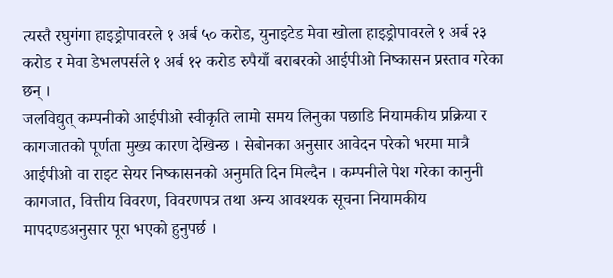त्यस्तै रघुगंगा हाइड्रोपावरले १ अर्ब ५० करोड, युनाइटेड मेवा खोला हाइड्रोपावरले १ अर्ब २३ करोड र मेवा डेभलपर्सले १ अर्ब १२ करोड रुपैयाँ बराबरको आईपीओ निष्कासन प्रस्ताव गरेका छन् ।
जलविद्युत् कम्पनीको आईपीओ स्वीकृति लामो समय लिनुका पछाडि नियामकीय प्रक्रिया र कागजातको पूर्णता मुख्य कारण देखिन्छ । सेबोनका अनुसार आवेदन परेको भरमा मात्रै आईपीओ वा राइट सेयर निष्कासनको अनुमति दिन मिल्दैन । कम्पनीले पेश गरेका कानुनी कागजात, वित्तीय विवरण, विवरणपत्र तथा अन्य आवश्यक सूचना नियामकीय मापदण्डअनुसार पूरा भएको हुनुपर्छ ।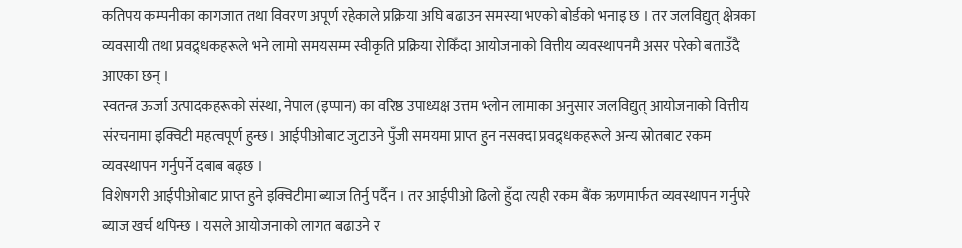कतिपय कम्पनीका कागजात तथा विवरण अपूर्ण रहेकाले प्रक्रिया अघि बढाउन समस्या भएको बोर्डको भनाइ छ । तर जलविद्युत् क्षेत्रका व्यवसायी तथा प्रवद्र्धकहरूले भने लामो समयसम्म स्वीकृति प्रक्रिया रोकिँदा आयोजनाको वित्तीय व्यवस्थापनमै असर परेको बताउँदै आएका छन् ।
स्वतन्त्र ऊर्जा उत्पादकहरूको संस्था, नेपाल (इप्पान) का वरिष्ठ उपाध्यक्ष उत्तम भ्लोन लामाका अनुसार जलविद्युत् आयोजनाको वित्तीय संरचनामा इक्विटी महत्वपूर्ण हुन्छ। आईपीओबाट जुटाउने पुँजी समयमा प्राप्त हुन नसक्दा प्रवद्र्धकहरूले अन्य स्रोतबाट रकम व्यवस्थापन गर्नुपर्ने दबाब बढ्छ ।
विशेषगरी आईपीओबाट प्राप्त हुने इक्विटीमा ब्याज तिर्नु पर्दैन । तर आईपीओ ढिलो हुँदा त्यही रकम बैंक ऋणमार्फत व्यवस्थापन गर्नुपरे ब्याज खर्च थपिन्छ । यसले आयोजनाको लागत बढाउने र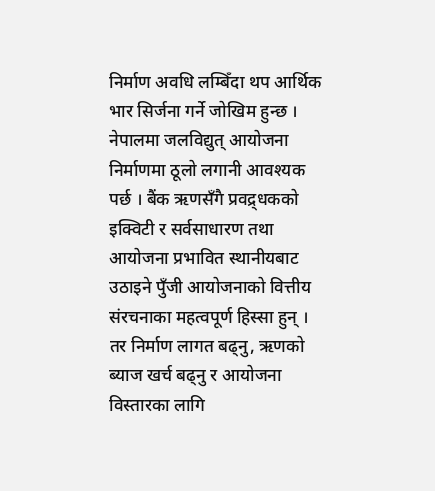निर्माण अवधि लम्बिँदा थप आर्थिक भार सिर्जना गर्ने जोखिम हुन्छ ।
नेपालमा जलविद्युत् आयोजना निर्माणमा ठूलो लगानी आवश्यक पर्छ । बैंक ऋणसँगै प्रवद्र्धकको इक्विटी र सर्वसाधारण तथा आयोजना प्रभावित स्थानीयबाट उठाइने पुँजी आयोजनाको वित्तीय संरचनाका महत्वपूर्ण हिस्सा हुन् ।
तर निर्माण लागत बढ्नु, ऋणको ब्याज खर्च बढ्नु र आयोजना विस्तारका लागि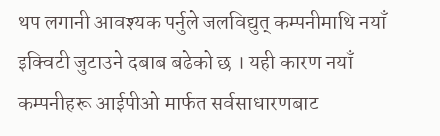थप लगानी आवश्यक पर्नुले जलविद्युत् कम्पनीमाथि नयाँ इक्विटी जुटाउने दबाब बढेको छ । यही कारण नयाँ कम्पनीहरू आईपीओ मार्फत सर्वसाधारणबाट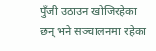पुँजी उठाउन खोजिरहेका छन् भने सञ्चालनमा रहेका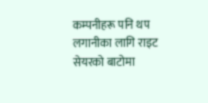कम्पनीहरू पनि थप लगानीका लागि राइट सेयरको बाटोमा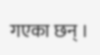गएका छन् ।